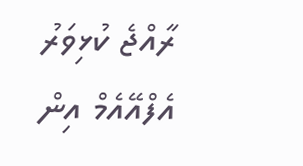ރާއްޖެ ކުޅިވަރު
އެފްއޭއެމް އިން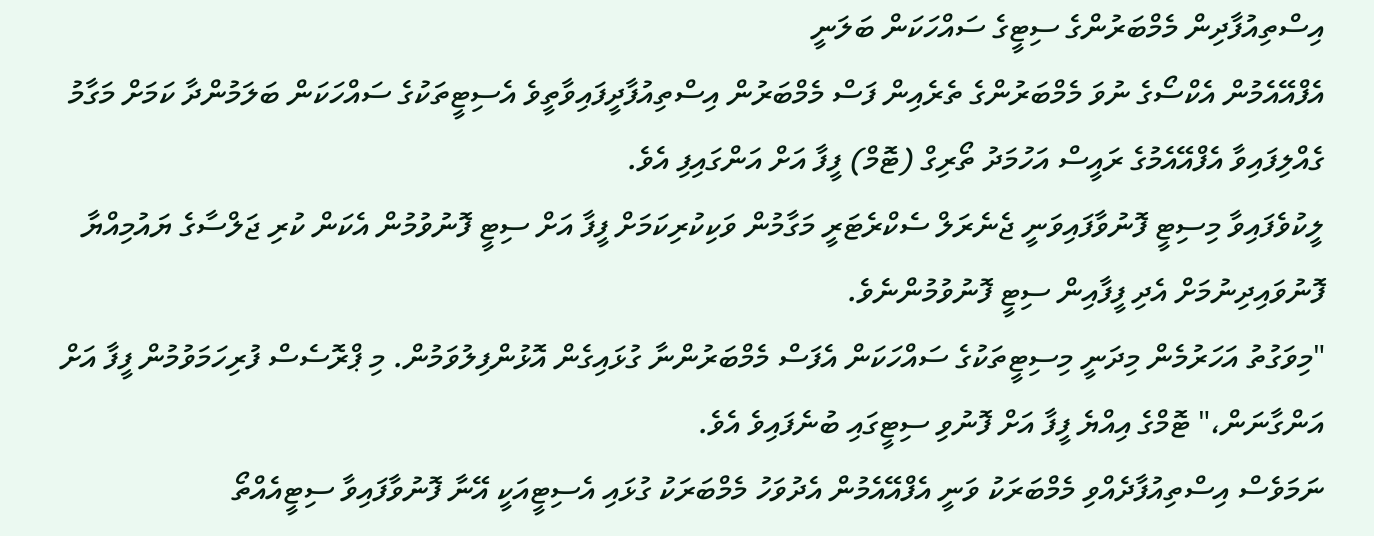އިސްތިއުފާދިން މެމްބަރުންގެ ސިޓީގެ ސައްހަކަން ބަލަނީ
އެފްއޭއެމުން އެކްސޯގެ ނުވަ މެމްބަރުންގެ ތެރެއިން ފަސް މެމްބަރުން އިސްތިއުފާދީފައިވާތީވެ އެސިޓީތަކުގެ ސައްހަކަން ބަލަމުންދާ ކަމަށް މަގާމު ގެއްލިފައިވާ އެފްއޭއެމުގެ ރައީސް އަހުމަދު ތޯރިގް (ޓޮމް) ފީފާ އަށް އަންގައިފި އެވެ.
ލީކުވެފައިވާ މިސިޓީ ފޮނުވާފައިވަނީ ޖެނެރަލް ސެކްރެޓަރީ މަގާމުން ވަކިކުރިކަމަށް ފީފާ އަށް ސިޓީ ފޮނުވުމުން އެކަން ކުރި ޖަލްސާގެ ޔައުމިއްޔާ ފޮނުވައިދިނުމަށް އެދި ފީފާއިން ސިޓީ ފޮނުވުމުންނެވެ.
"މިވަގުތު އަހަރުމެން މިދަނީ މިސިޓީތަކުގެ ސައްހަކަން އެފަސް މެމްބަރުންނާ ގުޅައިގެން އޮޅުންފިލުވަމުން. މި ޕްރޮސެސް ފުރިހަމަވުމުން ފީފާ އަށް އަންގާނަން،" ޓޮމްގެ އިއްޔެ ފީފާ އަށް ފޮނުވި ސިޓީގައި ބުނެފައިވެ އެވެ.
ނަމަވެސް އިސްތިއުފާދެއްވި މެމްބަރަކު ވަނީ އެފްއޭއެމުން އެދުވަހު މެމްބަރަކު ގުޅައި އެސިޓީއަކީ އޭނާ ފޮނުވާފައިވާ ސިޓީއެއްތޯ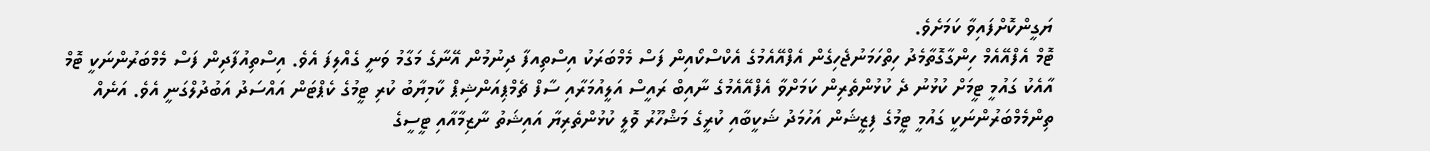ޔަގީންކޮށްފައިވާ ކަމަށެވެ.
ޓޮމް އެފްއޭއެމް ހިންގާގޮތާމެދު ހިތްހަމަނުޖެހިގެން އެފްއޭއެމުގެ އެކްސްކޯއިން ފަސް މެމްބަރަކު އިސްތިއފާ ދިނުމުން އޭނާގެ މަގާމު ވަނީ ގެއްލިފަ އެވެ. އިސްތިއުފާދިން ފަސް މެމްބަރުންނަކީ ޓޮމް އާއެކު ގައުމީ ޓީމަށް ކުޅުނު ދެ ކުޅުންތެރިން ކަމަށްވާ އެފްއޭއެމުގެ ނާއިބް ރައީސް އަލީއުމަރާއި ސާފް ޗެމްޕިއަންޝިޕް ކާމިޔާބު ކުރި ޓީމުގެ ކެޕްޓަން އައްސަދު އަބުދުލްގަނީ އެވެ. އަނެއް ތިންމެމްބަރުންނަކީ ގައުމީ ޓީމުގެ ފިޒީޝަން އަހުމަދު ޝަކީބާއި ކުރީގެ މަޝްހޫރު ވޮލީ ކުޅުންތެރިޔާ އައިޝަތު ނާޒިމާއާއި ޓީސީގެ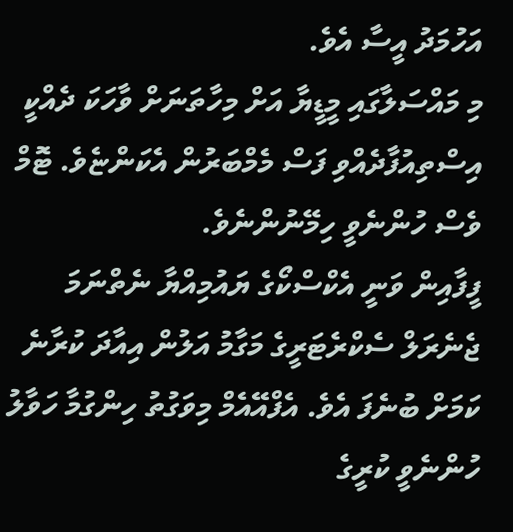އަހުމަދު އީސާ އެވެ.
މި މައްސަލާގައި މީޑީޔާ އަށް މިހާތަނަށް ވާހަކަ ދެއްކީ އިސްތިއުފާދެއްވި ފަސް މެމްބަރުން އެކަންޏެވެ. ޓޮމް ވެސް ހުންނެވީ ހިމޭނުންނެވެ.
ފީފާއިން ވަނީ އެކްސްކޯގެ ޔައުމިއްޔާ ނެތްނަމަ ޖެނެރަލް ސެކްރެޓަރީގެ މަގާމު އަލުން އިއާދަ ކުރާނެ ކަމަށް ބުނެފަ އެވެ. އެފްއޭއެމް މިވަގުތު ހިންގުމާ ހަވާލު ހުންނެވީ ކުރީގެ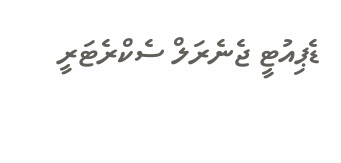ޑެޕިއުޓީ ޖެނެރަލް ސެކްރެޓަރީ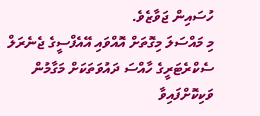ހުސައިން ޖަވާޒެވެ.
މި މައްސަލަ މިގޮތަށް އޮއްވައި އޭއެފްސީގެ ޖެނެރަލް ސެކްރެޓަރީގެ ހާއްސަ ދައުވަތަކަށް މަގާމުން ވަކިކޮށްފައިވާ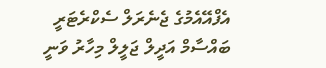އެފްއޭއެމުގެ ޖެނެރަލް ސެކްރެޓަރީ ބައްސާމް އަދީލް ޖަލީލް މިހާރު ވަނީ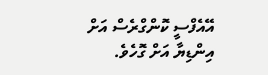އޭއެފްސީ ކޮންގްރެސް އަށް އިންޑިޔާ އަށް ގޮހެވެ.